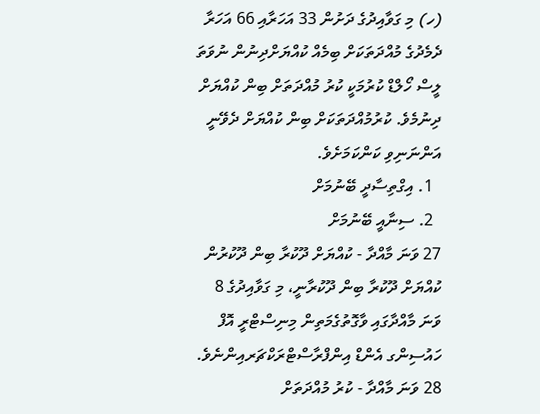(ހ) މި ގަވާއިދުގެ ދަށުން 33 އަހަރާއި 66 އަހަރާ ދެމެދުގެ މުއްދަތަކަށް ބިމެއް ކުއްޔަށްދިނުން ނުވަތަ ލީސް ހޯލްޑް ކުރުމަކީ ކުރު މުއްދަތަށް ބިން ކުއްޔަށް ދިނުމެވެ. ކުރުމުއްދަތަކަށް ބިން ކުއްޔަށް ދެވޭނީ އަންނަނިވި ކަންކަމަށެވެ.
  1. އިގްތިސާދީ ބޭނުމަށް
  2. ސިނާއީ ބޭނުމަށް
27 ވަނަ މާއްދާ - ކުއްޔަށް ދޫކުރާ ބިން ދޫކުރުން
ކުއްޔަށް ދޫކުރާ ބިން ދޫކުރާނީ، މި ގަވާއިދުގެ 8 ވަނަ މާއްދާގައި ވާގޮތުގެމަތިން މިނިސްޓްރީ އޮފް ހައުސިންގ އެންޑް އިންފްރާސްޓްރަކްޗަރއިންނެވެ.
28 ވަނަ މާއްދާ - ކުރު މުއްދަތަށް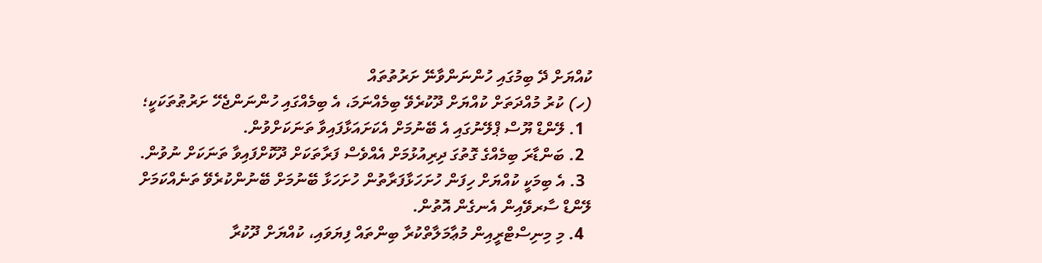ކުއްޔަށް ދޭ ބިމުގައި ހުންނަންވާނޭ ށަރުތުތައް
(ހ) ކުރު މުއްދަތަށް ކުއްޔަށް ދޫކުރެވޭ ބިމެއްނަމަ، އެ ބިމެއްގައި ހުންނަންޖެހޭ ށަރުޠުތަކަކީ؛
  1. ލޭންޑް ޔޫސް ޕްލޭނުގައި އެ ބޭނުމަށް އެކަށައަޅާފައިވާ ތަނަކަށްވުން.
  2. ބަންޑާރަ ބިމެއްގެ ގޮތުގަ ދިރިއުޅުމަށް އެއްވެސް ފަރާތަކަށް ދޫކޮށްފައިވާ ތަނަކަށް ނުވުން.
  3. އެ ބިމަކީ ކުއްޔަށް ހިފަން ހުށަހަޅާފަރާތުން ހުށަހަޅާ ބޭނުމަށް ބޭނުންކުރެވޭ ތަނެއްކަމަށް ލޭންޑް ސާރވޭއިން އެނގެން އޮތުން.
  4. މި މިނިސްޓްރީއިން މުޢާމަލާތްކުރާ ބިންތައް ފިޔަވައި، ކުއްޔަށް ދޫކުރާ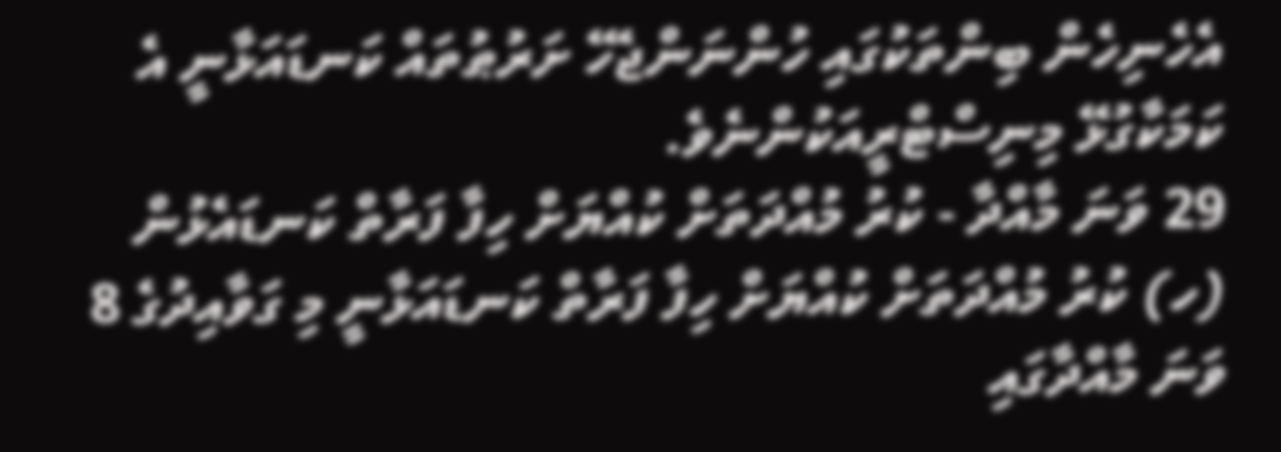އެހެނިހެން ބިންތަކުގައި ހުންނަންޖެހޭ ށަރުޠުތައް ކަނޑައަޅާނީ އެ ކަމަކާގުޅޭ މިނިސްޓްރީއަކުންނެވެ.
29 ވަނަ މާއްދާ - ކުރު މުއްދަތަށް ކުއްޔަށް ހިފާ ފަރާތް ކަނޑައެޅުން
(ހ) ކުރު މުއްދަތަށް ކުއްޔަށް ހިފާ ފަރާތް ކަނޑައަޅާނީ މި ގަވާއިދުގެ 8 ވަނަ މާއްދާގައި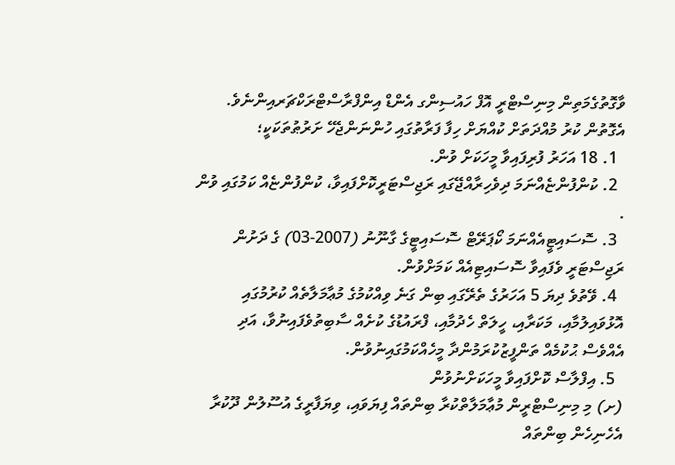ވާގޮތުގެމަތިން މިނިސްޓްރީ އޮފް ހައުސިންގ އެންޑް އިންފްރާސްޓްރަކްޗަރއިންނެވެ. އެގޮތުން ކުރު މުއްދަތަށް ކުއްޔަށް ހިފާ ފަރާތުގައި ހުންނަންޖެހޭ ށަރުޠުތަކަކީ؛
  1. 18 އަހަރު ފުރިފައިވާ މީހަކަށް ވުން.
  2. ކުންފުންޏެއްނަމަ ދިވެހިރާއްޖޭގައި ރަޖިސްޓަރީކޮށްފައިވާ، ކުންފުންޏެއް ކަމުގައި ވުން .
  3. ސޮސައިޓީއެއްނަމަ ކޯޕަރޭޓް ސޮސައިޓީގެ ގާނޫނު (2007-03) ގެ ދަށުން ރަޖިސްޓަރީ ވެފައިވާ ސޮސައިޓިއެއް ކަމަށްވުން.
  4. ވޭތުވެ ދިޔަ 5 އަހަރުގެ ތެރޭގައި ބިން ގަނެ ވިއްކުމުގެ މުޢާމަލާތެއް ކުރުމުގައި އޮޅުވައިލުމާއި، މަކަރާއި، ހީލަތް ހެދުމާއި، ފްރައުޑުގެ ކުށެއް ސާބިތުވެފައިނުވާ، އަދި އެއްވެސް ޙުކުމެއް ތަންފީޒުކުރަމުންދާ މީހެއްކަމުގައިނުވުން.
  5. އިފްލާސް ކޮށްފައިވާ މީހަކަށްނުވުން
(ށ) މި މިނިސްޓްރީން މުޢާމަލާތްކުރާ ބިންތައް ފިޔަވައި، ވިޔަފާރީގެ އުސޫލުން ދޫކުރާ އެހެނިހެން ބިންތައް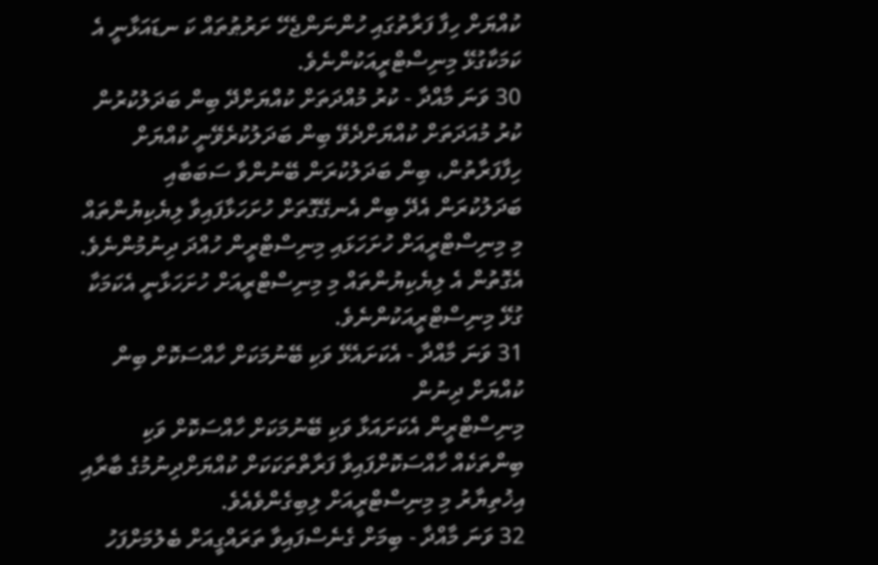ކުއްޔަށް ހިފާ ފަރާތުގައި ހުންނަންޖެހޭ ށަރުޠުތައް ކަ ނޑައަޅާނީ އެ ކަމަކާގުޅޭ މިނިސްޓްރީއަކުންނެވެ.
30 ވަނަ މާއްދާ - ކުރު މުއްދަތަށް ކުއްޔަށްދޭ ބިން ބަދަލުކުރުން
ކުރު މުއަދަތަށް ކުއްޔަށްދެވޭ ބިން ބަދަލުކުރެވޭނީ ކުއްޔަށް ހިފާފަރާތުން، ބިން ބަދަލުކުރަން ބޭނުންވާ ސަބަބާއި ބަދަލުކުރަން އެދޭ ބިން އެނގޭގޮތަށް ހުށަހަޅާފައިވާ ލިޔެކިޔުންތައް މި މިނިސްޓްރީއަށް ހުށަހަޅައި މިނިސްޓްރީން ހުއްދަ ދިނުމުންނެވެ. އެގޮތުން އެ ލިޔެކިޔުންތައް މި މިނިސްޓްރީއަށް ހުށަހަޅާނީ އެކަމަކާ ގުޅޭ މިނިސްޓްރީއަކުންނެވެ.
31 ވަނަ މާއްދާ - އެކަށައެޅޭ ވަކި ބޭނުމަކަށް ހާއްސަކޮށް ބިން ކުއްޔަށް ދިނުން
މިނިސްޓްރީން އެކަށައަޅާ ވަކި ބޭނުމަކަށް ހާއްސަކޮށް ވަކި ބިންތަކެއް ހާއްސަކޮށްފައިވާ ފަރާތްތަކަކަށް ކުއްޔަށްދިނުމުގެ ބާރާއި އިޚުތިޔާރު މި މިނިސްޓްރީއަށް ލިބިގެންވެއެވެ.
32 ވަނަ މާއްދާ - ބިމަށް ގެނެސްފައިވާ ތަރައްގީއަށް ބެލުމަށްފަހު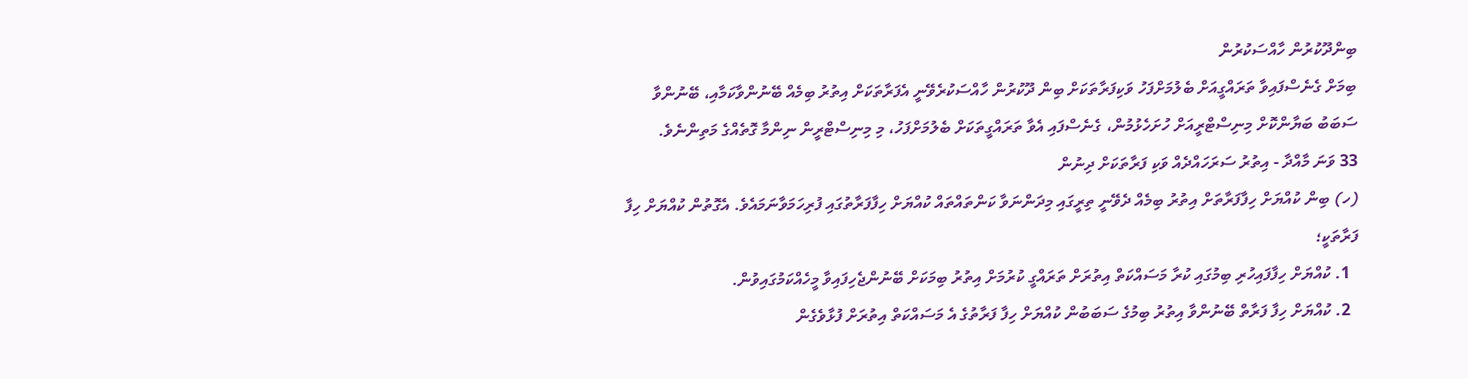ބިންދޫކުރުން ހާއްސަކުރުން
ބިމަށް ގެނެސްފައިވާ ތަރައްގީއަށް ބެލުމަށްފަހު ވަކިފަރާތަކަށް ބިން ދޫކުރުން ހާއްސަކުރެވޭނީ އެފަރާތަކަށް އިތުރު ބިމެއް ބޭނުންވާކަމާއި، ބޭނުންވާ ސަބަބު ބަޔާންކޮށް މިނިސްޓްރީއަށް ހުށަހެޅުމުން، ގެނެސްފައި އެވާ ތަރައްގީތަކަށް ބެލުމަށްފަހު، މި މިނިސްޓްރީން ނިންމާ ގޮތެއްގެ މަތިންނެވެ.
33 ވަނަ މާއްދާ - އިތުރު ސަރަހައްދެއް ވަކި ފަރާތަކަށް ދިނުން
(ހ) ބިން ކުއްޔަށް ހިފާފަރާތަށް އިތުރު ބިމެއް ދެވޭނީ ތިރީގައި މިދަންނަވާ ކަންތައްތައް ކުއްޔަށް ހިފާފަރާތުގައި ފުރިހަމަވާނަމައެވެ. އެގޮތުން ކުއްޔަށް ހިފާ ފަރާތަކީ؛
  1. ކުއްޔަށް ހިފާފައިހުރި ބިމުގައި ކުރާ މަސައްކަތް އިތުރަށް ތަރައްގީ ކުރުމަށް އިތުރު ބިމަކަށް ބޭނުންޖެހިފައިވާ މީހެއްކަމުގައިވުން.
  2. ކުއްޔަށް ހިފާ ފަރާތް ބޭނުންވާ އިތުރު ބިމުގެ ސަބަބުން ކުއްޔަށް ހިފާ ފަރާތުގެ އެ މަސައްކަތް އިތުރަށް ފުޅާވެގެން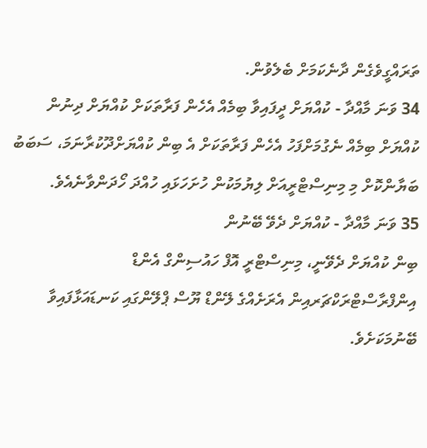ތަރައްގީވެގެން ދާނެކަމަށް ބެލެވުން.
34 ވަނަ މާއްދާ - ކުއްޔަށް ދީފައިވާ ބިމެއް އެހެން ފަރާތަކަށް ކުއްޔަށް ދިނުން
ކުއްޔަށް ބިމެއް ނެގުމަށްފަހު އެހެން ފަރާތަކަށް އެ ބިން ކުއްޔަށްދޫކުރާނަމަ، ސަބަބު ބަޔާންކޮށް މި މިނިސްޓްރީއަށް ލިޔުމަކުން ހުށަހަޅައި ހުއްދަ ހޯދަންވާނެއެވެ.
35 ވަނަ މާއްދާ - ކުއްޔަށް ދެވޭ ބޭނުން
ބިން ކުއްޔަށް ދެވޭނީ، މިނިސްޓްރީ އޮފް ހައުސިންގް އެންޑް އިންފްރާސްޓްރަކްޗަރއިން އެރަށެއްގެ ލޭންޑް ޔޫސް ޕްލޭންގައި ކަނޑައަޅާފައިވާ ބޭނުމަކަށެވެ.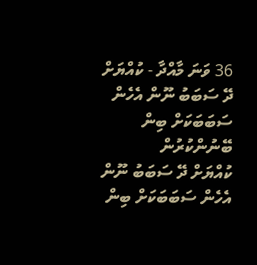36 ވަނަ މާއްދާ - ކުއްޔަށް ދޭ ސަބަބު ނޫން އެހެން ސަބަބަކަށް ބިން ބޭނުންކުރުން
ކުއްޔަށް ދޭ ސަބަބު ނޫން އެހެން ސަބަބަކަށް ބިން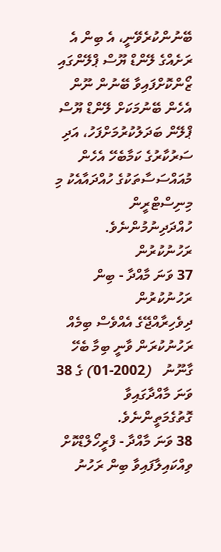ބޭނުންކުރެވޭނީ، އެ ބިން އެ ރަށެއްގެ ލޭންޑް ޔޫސް ޕްލޭންގައި ޒޯންކޮށްފައިވާ ބޭނުން ނޫން އެހެން ބޭނުމަކަށް ލޭންޑް ޔޫސް ޕްލޭން ބަދަލުކުރުމަށްފަހު، އަދި ސަރުކާރުގެ ކަމާބެހޭ އެހެން މުއައްސަސާތަކުގެ ހުއްދައާއެކު މި މިނިސްޓްރީން ހުއްދަދިނުމުންނެވެ.
ރަހުނުކުރުން
37 ވަނަ މާއްދާ - ބިން ރަހުނުކުރުން
ދިވެހިރާއްޖޭގެ އެއްވެސް ބިމެއް ރަހުނުކުރަން ވާނީ ބިމާ ބެހޭ ގާނޫނު   (2002-01) ގެ 38 ވަނަ މާއްދާގައިވާ ގޮތުގެމަތީންނެވެ.
38 ވަނަ މާއްދާ - ފްރީހޯލްޑްކޮށް ވިއްކައިލާފައިވާ ބިން ރަހުނު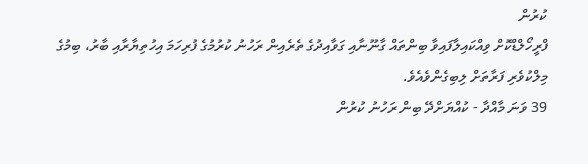ކުރުން
ފްރީހޯލްޑްކޮށް ވިއްކައިލާފައިވާ ބިންތައް ގާނޫނާއި ގަވާއިދުގެ ތެރެއިން ރަހުނު ކުރުމުގެ ފުރިހަމަ އިހުތިޔާރާއި ބާރު، ބިމުގެ މިލްކުވެރި ފަރާތަށް ލިބިގެންވެއެވެ.
39 ވަނަ މާއްދާ - ކުއްޔަށްދޭ ބިން ރަހުނު ކުރުން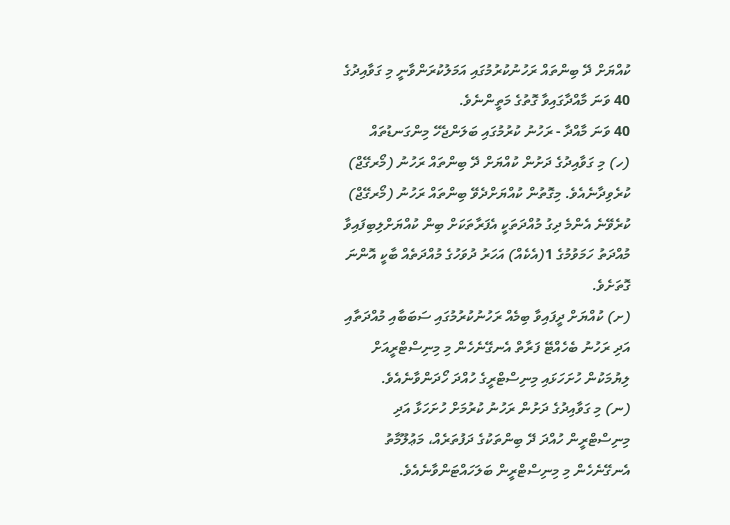ކުއްޔަށް ދޭ ބިންތައް ރަހުނުކުރުމުގައި އަމަލުކުރަންވާނީ މި ގަވާއިދުގެ 40 ވަނަ މާއްދާގައިވާ ގޮތުގެ މަތީންނެވެ.
40 ވަނަ މާއްދާ - ރަހުނު ކުރުމުގައި ބަލަންޖެހޭ މިންގަނޑުތައް
(ހ) މި ގަވާއިދުގެ ދަށުން ކުއްޔަށް ދޭ ބިންތައް ރަހުނު (މޯރގޭޖް) ކުރެވިދާނެއެވެ. މިގޮތުން ކުއްޔަށްދެވޭ ބިންތައް ރަހުނު (މޯރގޭޖް) ކުރެވޭނެ އެންމެ ދިގު މުއްދަތަކީ އެފަރާތަކަށް ބިން ކުއްޔަށްލިބިފައިވާ މުއްދަތު ހަމަވުމުގެ 1(އެކެއް) އަހަރު ދުވަހުގެ މުއްދަތެއް ބާކީ އޮންނަ ގޮތަށެވެ.
(ށ) ކުއްޔަށް ދީފައިވާ ބިމެއް ރަހުނުކުރުމުގައި ސަބަބާއި މުއްދަތާއި އަދި ރަހުނު ބެހެއްޓޭ ފަރާތް އެނގޭނެހެން މި މިނިސްޓްރީއަށް ލިޔުމަކުން ހުށަހަޅައި މިނިސްޓްރީގެ ހުއްދަ ހޯދަންވާނެއެވެ.
(ނ) މި ގަވާއިދުގެ ދަށުން ރަހުނު ކުރުމަށް ހުށަހަޅާ އަދި މިނިސްޓްރީން ހުއްދަ ދޭ ބިންތަކުގެ ދަފުތަރެއް، މަޢުލޫމާތު އެނގޭނެހެން މި މިނިސްޓްރީން ބަލަހައްޓަންވާނެއެވެ.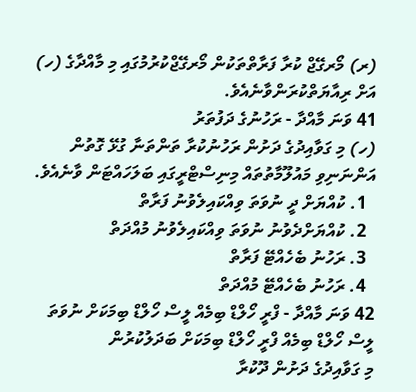(ރ) މޯރގޭޖް ކުރާ ފަރާތްތަކުން މޯރގޭޖްކުރުމުގައި މި މާއްދާގެ (ހ) އަށް ރިއާޔަތްކުރަންވާނެއެވެ.
41 ވަނަ މާއްދާ - ރަހުނުގެ ދަފުތަރު
(ހ) މި ގަވާއިދުގެ ދަށުން ރަހުނުކުރާ ތަންތަނާ ގުޅޭ ގޮތުން އަންނަނިވި މައުލޫމާތުތައް މިނިސްޓްރީގައި ބަލަހައްޓަން ވާނެއެވެ.
  1. ކުއްޔަށް ދީ ނުވަތަ ވިއްކައިލެވުނު ފަރާތް
  2. ކުއްޔަށްދެވުނު ނުވަތަ ވިއްކައިލެވުނު މުއްދަތް
  3. ރަހުނު ބެހެއްޓޭ ފަރާތް
  4. ރަހުނު ބެހެއްޓޭ މުއްދަތް
42 ވަނަ މާއްދާ - ފްރީ ހޯލްޑް ބިމެއް ލީސް ހޯލްޑް ބިމަކަށް ނުވަތަ ލީސް ހޯލްޑް ބިމެއް ފްރީ ހޯލްޑް ބިމަކަށް ބަދަލުކުރުން
މި ގަވާއިދުގެ ދަށުން ދޫކުރާ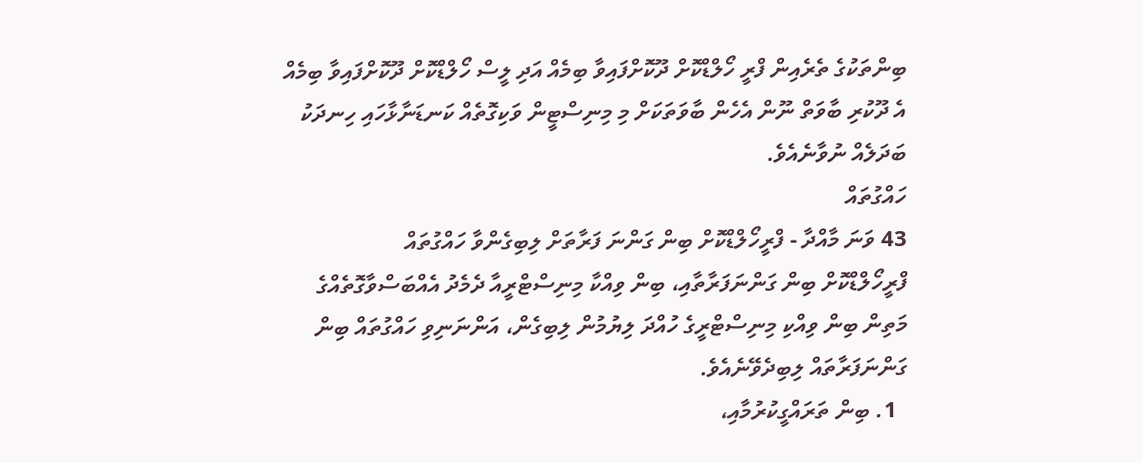ބިންތަކުގެ ތެރެއިން ފްރީ ހޯލްޑްކޮށް ދޫކޮށްފައިވާ ބިމެއް އަދި ލީސް ހޯލްޑްކޮށް ދޫކޮށްފައިވާ ބިމެއް އެ ދޫކުރި ބާވަތް ނޫން އެހެން ބާވަތަކަށް މި މިނިސްޓީން ވަކިގޮތެއް ކަނޑަނާޅާހައި ހިނދަކު ބަދަލެއް ނުވާނެއެވެ.
ހައްގުތައް
43 ވަނަ މާއްދާ - ފްރީހޯލްޑްކޮށް ބިން ގަންނަ ފަރާތަށް ލިބިގެންވާ ހައްގުތައް
ފްރީހޯލްޑްކޮށް ބިން ގަންނަފަރާތާއި، ބިން ވިއްކާ މިނިސްޓްރީއާ ދެމެދު އެއްބަސްވާގޮތެއްގެ މަތިން ބިން ވިއްކި މިނިސްޓްރީގެ ހުއްދަ ލިޔުމުން ލިބިގެން، އަންނަނިވި ހައްގުތައް ބިން ގަންނަފަރާތައް ލިބިދެވޭނެއެވެ.
  1. ބިން ތަރައްގީކުރުމާއި،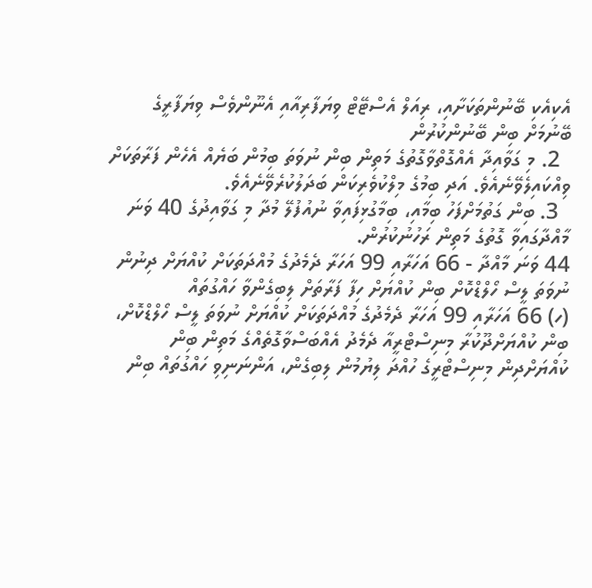އެކިއެކި ބޭނުންތަކަށާއި، ރިއަލް އެސްޓޭޓް ވިޔަފާރިއާއި އެނޫންވެސް ވިޔަފާރީގެ ބޭނުމަށް ބިން ބޭނުންކުރުން
  2. މި ގަވާއިދާ އެއްގޮތްވާގޮތުގެ މަތިން ބިން ނުވަތަ ބިމުން ބަޔެއް އެހެން ފަރާތަކަށް ވިއްކައިލެވޭނެއެވެ. އަދި ބިމުގެ މިލްކުވެރިކަން ބަދަލުކުރެވޭނެއެވެ.
  3. ބިން ގަތުމަށްފަހު ބިމާއި، ބިމާގުޅިފައިވާ ނުއުފުލޭ މުދާ މި ގަވާއިދުގެ 40 ވަނަ މާއްދާގައިވާ ގޮތުގެ މަތިން ރަހުނުކުރުން.
44 ވަނަ މާއްދާ - 66 އަހަރާއި 99 އަހަރާ ދެމެދުގެ މުއްދަތަކަށް ކުއްޔަށް ދިނުން ނުވަތަ ލީސް ހޯލްޑްކޮށް ބިން ކުއްޔަށް ހިފާ ފަރާތަށް ލިބިގެންވާ ހައްގުތައް
(ހ) 66 އަހަރާއި 99 އަހަރާ ދެމެދުގެ މުއްދަތަކަށް ކުއްޔަށް ނުވަތަ ލީސް ހޯލްޑްކޮށް، ބިން ކުއްޔަށްދޫކުރާ މިނިސްޓްރީއާ ދެމެދު އެއްބަސްވާގޮތެއްގެ މަތިން ބިން ކުއްޔަށްދިން މިނިސްޓްރީގެ ހުއްދަ ލިޔުމުން ލިބިގެން، އަންނަނިވި ހައްގުތައް ބިން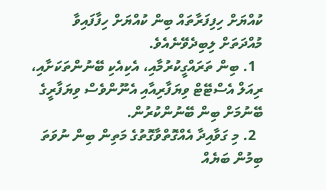ކުއްޔަށް ހިފިފަރާތައް ބިން ކުއްޔަށް ހިފާފައިވާ މުއްދަތަށް ލިބިދެވޭނެއެވެ.
  1. ބިން ތަރައްގީކުރުމާއި، އެކިއެކި ބޭނުންތަކަށާއި، ރިއަލް އެސްޓޭޓް ވިޔަފާރިއާއި އެނޫންވެސް ވިޔަފާރީގެ ބޭނުމަށް ބިން ބޭނުންކުރުން.
  2. މި ގަވާއިދާ އެއްގޮތްވާގޮތުގެ މަތިން ބިން ނުވަތަ ބިމުން ބަޔެއް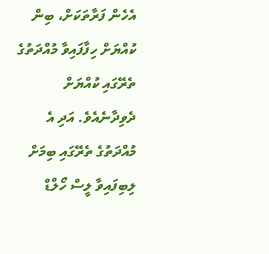އެހެން ފަރާތަކަށް، ބިން ކުއްޔަށް ހިފާފައިވާ މުއްދަތުގެ ތެރޭގައި ކުއްޔަށް ދެވިދާނެއެވެ. އަދި އެ މުއްދަތުގެ ތެރޭގައި ބިމަށް ލިބިފައިވާ ލީސް ހޯލްޑް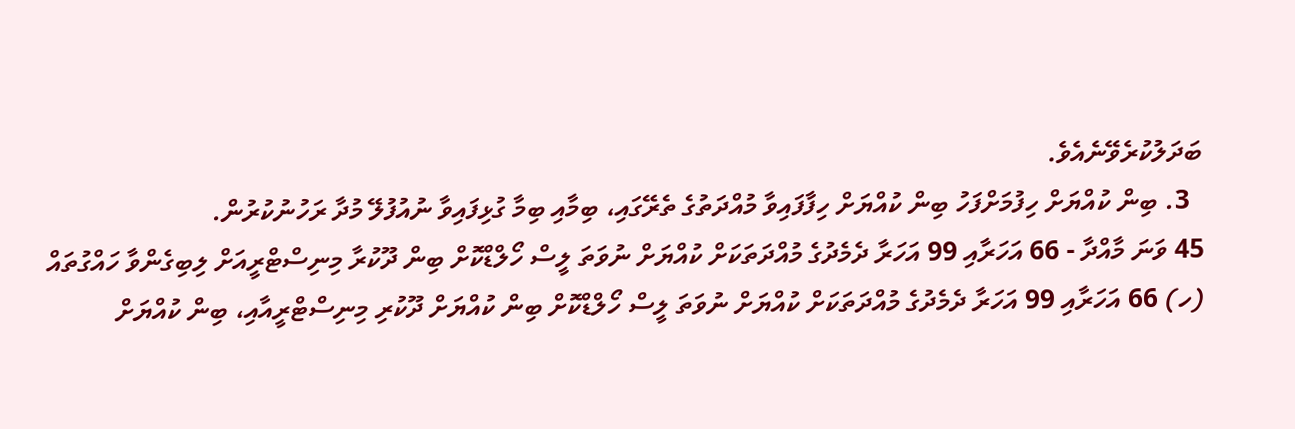ބަދަލުކުރެވޭނެއެވެ.
  3. ބިން ކުއްޔަށް ހިފުމަށްފަހު ބިން ކުއްޔަށް ހިފާފައިވާ މުއްދަތުގެ ތެރޭގައި، ބިމާއި ބިމާ ގުޅިފައިވާ ނުއުފުލޭ މުދާ ރަހުނުކުރުން.
45 ވަނަ މާއްދާ - 66 އަހަރާއި 99 އަހަރާ ދެމެދުގެ މުއްދަތަކަށް ކުއްޔަށް ނުވަތަ ލީސް ހޯލްޑްކޮށް ބިން ދޫކުރާ މިނިސްޓްރީއަށް ލިބިގެންވާ ހައްގުތައް
(ހ) 66 އަހަރާއި 99 އަހަރާ ދެމެދުގެ މުއްދަތަކަށް ކުއްޔަށް ނުވަތަ ލީސް ހޯލްޑްކޮށް ބިން ކުއްޔަށް ދޫކުރި މިނިސްޓްރީއާއި، ބިން ކުއްޔަށް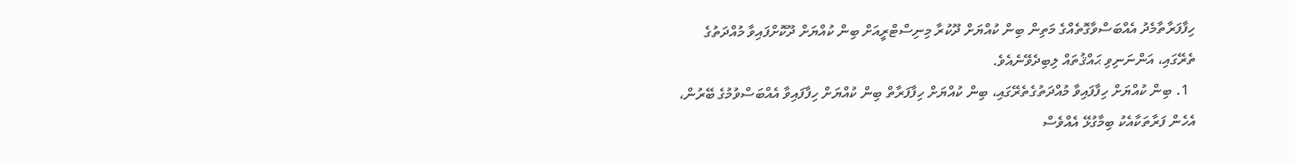ހިފާފަރާތާމެދު އެއްބަސްވާގޮތެއްގެ މަތިން ބިން ކުއްޔަށް ދޫކުރާ މިނިސްޓްރީއަށް ބިން ކުއްޔަށް ދޫކޮށްފައިވާ މުއްދަތުގެ ތެރޭގައި، އަންނަނިވި ޙައްޤުތައް ލިބިދެވޭނެއެވެ.
  1. ބިން ކުއްޔަށް ހިފާފައިވާ މުއްދަތުގެތެރޭގައި، ބިން ކުއްޔަށް ހިފާފަރާތް ބިން ކުއްޔަށް ހިފާފައިވާ އެއްބަސްވުމުގެ ބޭރުން، އެހެން ފަރާތަކާއެކު ބިމާގުޅޭ އެއްވެސް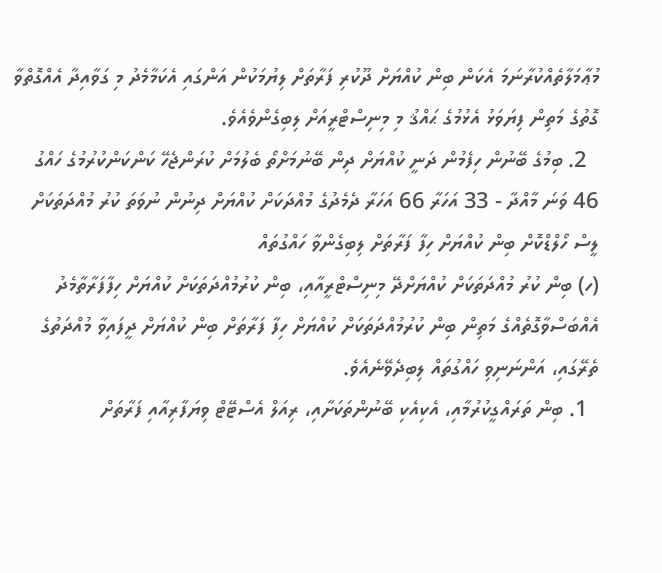މުޢާމަލާތެއްކުރާނަމަ އެކަން ބިން ކުއްޔަށް ދޫކުރި ފަރާތަށް ލިޔުމަކުން އަންގައި އެކަމާމެދު މި ގަވާއިދާ އެއްގޮތްވާ ގޮތުގެ މަތިން ފިޔަވަޅު އެޅުމުގެ ޙައްޤު މި މިނިސްޓްރީއަށް ލިބިގެންވެއެވެ.
  2. ބިމުގެ ބޭނުން ހިފެމުން ދަނީ ކުއްޔަށް ދިން ބޭނުމަށްތޯ ބެލުމަށް ކުރަންޖެހޭ ކަންކަންކުރުމުގެ ހައްގު
46 ވަނަ މާއްދާ - 33 އަހަރާ 66 އަހަރާ ދެމެދުގެ މުއްދަކަށް ކުއްޔަށް ދިނުން ނުވަތަ ކުރު މުއްދަތަކަށް ލީސް ހޯލްޑްކޮށް ބިން ކުއްޔަށް ހިފާ ފަރާތަށް ލިބިގެންވާ ހައްގުތައް
(ހ) ބިން ކުރު މުއްދަތަކަށް ކުއްޔަށްދޭ މިނިސްޓްރީއާއި، ބިން ކުރުމުއްދަތަކަށް ކުއްޔަށް ހިފާފަރާތާމެދު އެއްބަސްވާގޮތެއްގެ މަތިން ބިން ކުރުމުއްދަތަކަށް ކުއްޔަށް ހިފާ ފަރާތަށް ބިން ކުއްޔަށް ދީފައިވާ މުއްދަތުގެ ތެރޭގައި، އަންނަނިވި ހައްގުތައް ލިބިދެވޭނެއެވެ.
  1. ބިން ތަރައްގީކުރުމާއި، އެކިއެކި ބޭނުންތަކަށާއި، ރިއަލް އެސްޓޭޓް ވިޔަފާރިއާއި ފަރާތަށް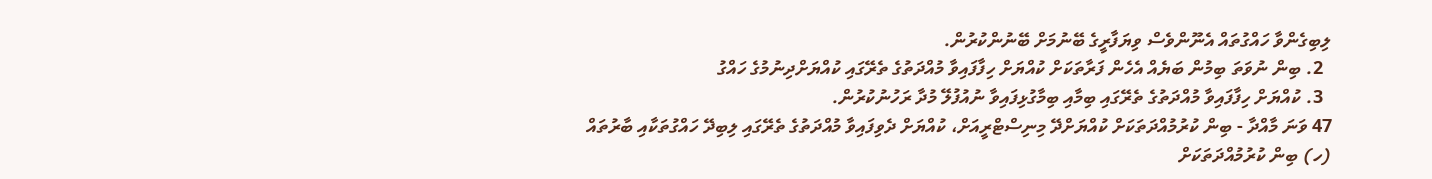ލިބިގެންވާ ހައްގުތައް އެނޫންވެސް ވިޔަފާރީގެ ބޭނުމަށް ބޭނުންކުރުން.
  2. ބިން ނުވަތަ ބިމުން ބަޔެއް އެހެން ފަރާތަކަށް ކުއްޔަށް ހިފާފައިވާ މުއްދަތުގެ ތެރޭގައި ކުއްޔަށްދިނުމުގެ ހައްގު
  3. ކުއްޔަށް ހިފާފައިވާ މުއްދަތުގެ ތެރޭގައި ބިމާއި ބިމާގުޅިފައިވާ ނުއުފުލޭ މުދާ ރަހުނުކުރުން.
47 ވަނަ މާއްދާ - ބިން ކުރުމުއްދަތަކަށް ކުއްޔަށްދޭ މިނިސްޓްރީއަށް، ކުއްޔަށް ދެވިފައިވާ މުއްދަތުގެ ތެރޭގައި ލިބިދޭ ހައްގުތަކާއި ބާރުތައް
(ހ) ބިން ކުރުމުއްދަތަކަށް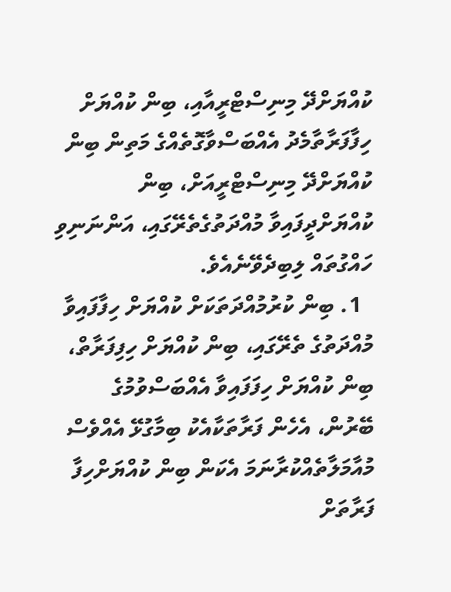ކުއްޔަށްދޭ މިނިސްޓްރީއާއި، ބިން ކުއްޔަށް ހިފާފަރާތާމެދު އެއްބަސްވާގޮތެއްގެ މަތިން ބިން ކުއްޔަށްދޭ މިނިސްޓްރީއަށް، ބިން ކުއްޔަށްދީފައިވާ މުއްދަތުގެތެރޭގައި، އަންނަނިވި ހައްގުތައް ލިބިދެވޭނެއެވެ.
  1. ބިން ކުރުމުއްދަތަކަށް ކުއްޔަށް ހިފާފައިވާ މުއްދަތުގެ ތެރޭގައި، ބިން ކުއްޔަށް ހިފިފަރާތް، ބިން ކުއްޔަށް ހިފަފައިވާ އެއްބަސްވުމުގެ ބޭރުން، އެހެން ފަރާތަކާއެކު ބިމާގުޅޭ އެއްވެސް މުއާމަލާތެއްކުރާނަމަ އެކަން ބިން ކުއްޔަށްހިފާ ފަރާތަށް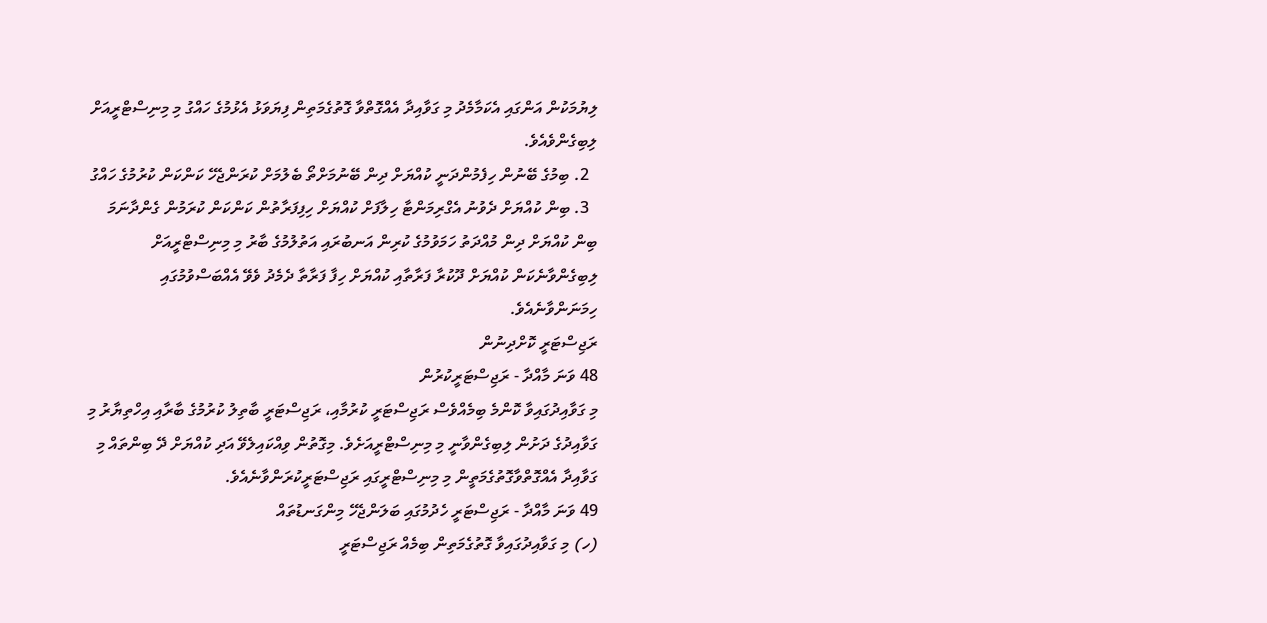ލިޔުމަކުން އަންގައި އެކަމާމެދު މި ގަވާއިދާ އެއްގޮތްވާ ގޮތުގެމަތިން ފިޔަވަޅު އެޅުމުގެ ހައްގު މި މިނިސްޓްރީއަށް ލިބިގެންވެއެވެ.
  2. ބިމުގެ ބޭނުން ހިފެމުންދަނީ ކުއްޔަށް ދިން ބޭނުމަށްތޯ ބެލުމަށް ކުރަންޖެހޭ ކަންކަން ކުރުމުގެ ހައްގު
  3. ބިން ކުއްޔަށް ދެވުނު އެގްރިމަންޓާ ހިލާފަށް ކުއްޔަށް ހިފިފަރާތުން ކަންކަން ކުރަމުން ގެންދާނަމަ ބިން ކުއްޔަށް ދިން މުއްދަތު ހަމަވުމުގެ ކުރިން އަނބުރައި އަތުލުމުގެ ބާރު މި މިނިސްޓްރީއަށް ލިބިގެންވާނެކަން ކުއްޔަށް ދޫކުރާ ފަރާތާއި ކުއްޔަށް ހިފާ ފަރާތާ ދެމެދު ވެވޭ އެއްބަސްވުމުގައި ހިމަނަންވާނެއެވެ.
ރަޖިސްޓަރީ ކޮށްދިނުން
48 ވަނަ މާއްދާ - ރަޖިސްޓަރީކުރުން
މި ގަވާއިދުގައިވާ ކޮންމެ ބިމެއްވެސް ރަޖިސްޓަރީ ކުރުމާއި، ރަޖިސްޓަރީ ބާތިލު ކުރުމުގެ ބާރާއި އިހްތިޔާރު މި ގަވާއިދުގެ ދަށުން ލިބިގެންވާނީ މި މިނިސްޓްރީއަށެވެ. މިގޮތުން ވިއްކައިލެވޭ އަދި ކުއްޔަށް ދޭ ބިންތައް މި ގަވާއިދާ އެއްގޮތްވާގޮތުގެމަތީން މި މިނިސްޓްރީގައި ރަޖިސްޓަރީކުރަންވާނެއެވެ.
49 ވަނަ މާއްދާ - ރަޖިސްޓަރީ ހެދުމުގައި ބަލަންޖެހޭ މިންގަނޑުތައް
(ހ) މި ގަވާއިދުގައިވާ ގޮތުގެމަތިން ބިމެއް ރަޖިސްޓަރީ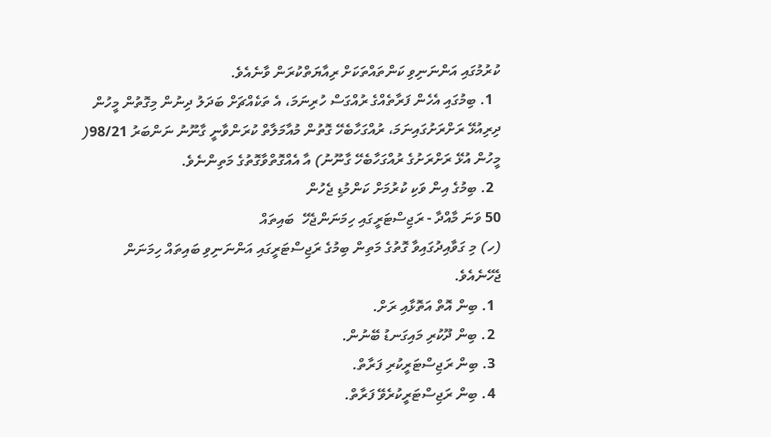ކުރުމުގައި އަންނަނިވި ކަންތައްތަކަށް ރިއާޔަތްކުރަން ވާނެއެވެ.
  1. ބިމުގައި އެހެން ފަރާތެއްގެ ރުއްގަސް ހުރިނަމަ، އެ ތަކެއްޗަށް ބަދަލު ދިނުން މިގޮތުން މީހުން ދިރިއުޅޭ ރަށްރަށުގައިނަމަ، ރުއްގަހާބެހޭ ގޮތުން މުއާމަލާތް ކުރަންވާނީ ގާނޫނު ނަންބަރު 98/21( މީހުން އުޅޭ ރަށްރަށުގެ ރުއްގަހާބެހޭ ގާނޫނު) އާ އެއްގޮތްވާގޮތުގެ މަތިންނެވެ.
  2. ބިމުގެ އިން ވަކި ކުރުމަށް ކަންމުޑި ޖެހުން
50 ވަނަ މާއްދާ - ރަޖިސްޓަރީގައި ހިމަނަންޖެހޭ  ބައިތައް
(ހ) މި ގަވާއިދުގައިވާ ގޮތުގެ މަތިން ބިމުގެ ރަޖިސްޓަރީގައި އަންނަނިވި ބައިތައް ހިމަނަން ޖެހޭނެއެވެ.
  1. ބިން އޮތް އަތޮޅާއި ރަށް.
  2. ބިން ދޫކުރި މައިގަނޑު ބޭނުން.
  3. ބިން ރަޖިސްޓަރީކުރި ފަރާތް.
  4. ބިން ރަޖިސްޓަރީކުރެވޭ ފަރާތް.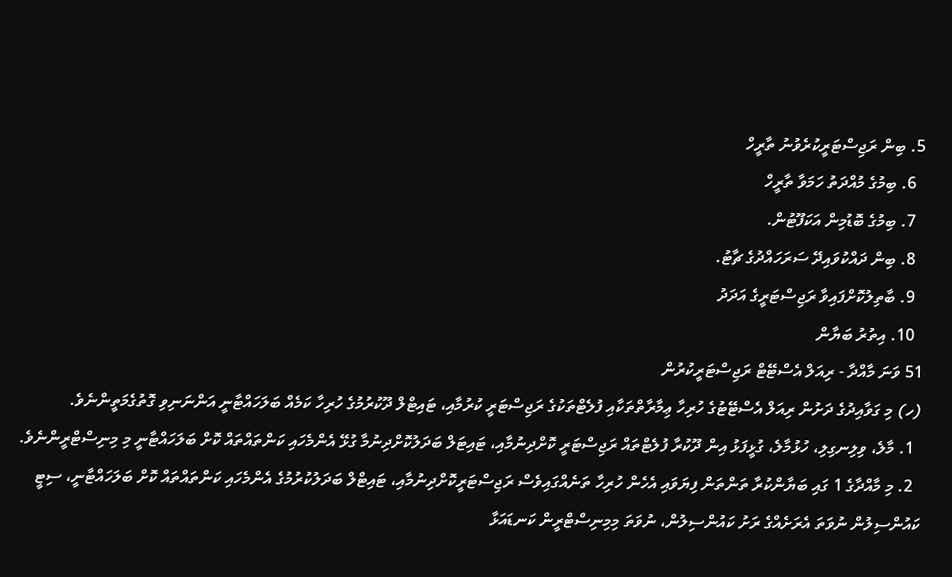5. ބިން ރަޖިސްޓަރީކުރެވުނު ތާރީހް
  6. ބިމުގެ މުއްދަތު ހަމަވާ ތާރީހް
  7. ބިމުގެ ބޮޑުމިން އަކަފޫޓުން.
  8. ބިން ދައްކުވައިދޭ ސަރަހައްދުގެ ޗާޓު.
  9. ބާތިލުކޮށްފައިވާ ރަޖިސްޓަރީގެ އަދަދު
  10. އިތުރު ބަޔާން
51 ވަނަ މާއްދާ - ރިއަލް އެސްޓޭޓް ރަޖިސްޓަރީކުރުން
(ހ) މި ގަވާއިދުގެ ދަށުން ރިއަލް އެސްޓޭޓުގެ ހުރިހާ ޢިމާރާތްތަކާއި ފުލެޓްތަކުގެ ރަޖިސްޓަރީ ކުރުމާއި، ޓައިޓްލް ދޫކުރުމުގެ ހުރިހާ ކަމެއް ބަލަހައްޓާނީ އަންނަނިވި ގޮތުގެމަތީންނެވެ.
  1. މާލެ، ވިލިނގިލި، ހުޅުމާލެ، ގުޅީފަޅު އިން ދޫކުރާ ފުލެޓްތައް ރަޖިސްޓަރީ ކޮށްދިނުމާއި، ޓައިޓަލް ބަދަލުކޮށްދިނުމާ ގުޅޭ އެންމެހައި ކަންތައްތައް ކޮށް ބަލަހައްޓާނީ މި މިނިސްޓްރީންނެވެ.
  2. މި މާއްދާގެ 1 ގައި ބަޔާންކުރާ ތަންތަން ފިޔަވައި އެހެން ހުރިހާ ތަނެއްގައިވެސް ރަޖިސްޓަރީކޮށްދިނުމާއި، ޓައިޓްލް ބަދަލުކުރުމުގެ އެންމެހައި ކަންތައްތައް ކޮށް ބަލަހައްޓާނީ، ސިޓީ ކައުންސިލުން ނުވަތަ އެރަށެއްގެ ރަށު ކައުންސިލުން، ނުވަތަ މިމިނިސްޓްރީން ކަނޑައަޅާ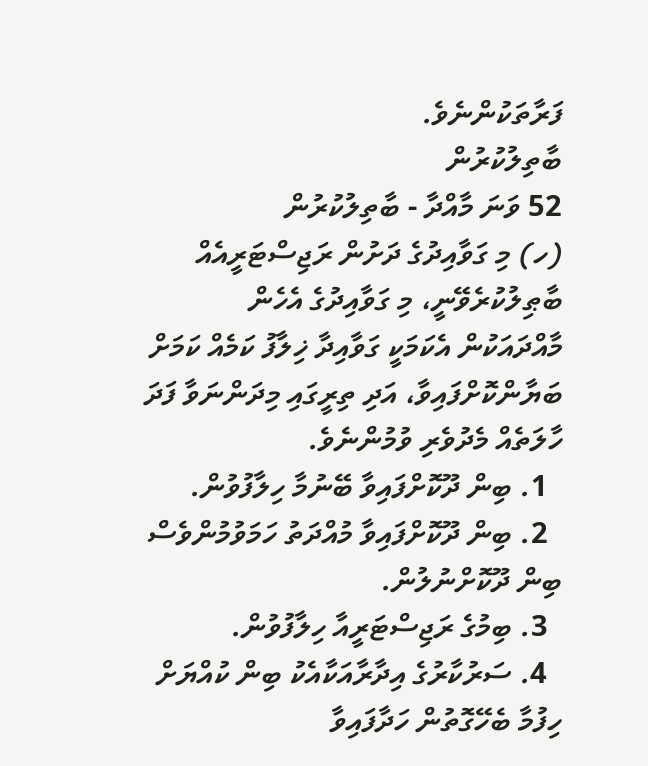ފަރާތަކުންނެވެ.
ބާތިލުކުރުން
52 ވަނަ މާއްދާ - ބާތިލުކުރުން
(ހ) މި ގަވާއިދުގެ ދަށުން ރަޖިސްޓަރީއެއް ބާޠިލުކުރެވޭނީ، މި ގަވާއިދުގެ އެހެން މާއްދައަކުން އެކަމަކީ ގަވާއިދާ ޚިލާފު ކަމެއް ކަމަށް ބަޔާންކޮށްފައިވާ، އަދި ތިރީގައި މިދަންނަވާ ފަދަ ހާލަތެއް މެދުވެރި ވުމުންނެވެ.
  1. ބިން ދޫކޮށްފައިވާ ބޭނުމާ ހިލާފުވުން.
  2. ބިން ދޫކޮށްފައިވާ މުއްދަތު ހަމަވުމުންވެސް ބިން ދޫކޮށްނުލުން.
  3. ބިމުގެ ރަޖިސްޓަރީއާ ހިލާފުވުން.
  4. ސަރުކާރުގެ އިދާރާއަކާއެކު ބިން ކުއްޔަށް ހިފުމާ ބެހޭގޮތުން ހަދާފައިވާ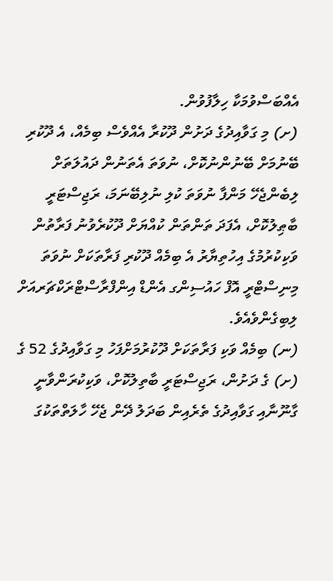އެއްބަސްވުމަކާ ހިލާފުވުން.
(ށ) މި ގަވާއިދުގެ ދަށުން ދޫކުރާ އެއްވެސް ބިމެއް، އެ ދޫކުރި ބޭނުމަށް ބޭނުންނުކޮށް، ނުވަތަ އެތަނުން ދައުލަތަށް ލިބެންޖެހޭ މަންފާ ނުވަތަ ކުލި ނުލިބޭނަމަ، ރަޖިސްޓަރީ ބާޠިލުކޮށް، އެފަދަ ތަންތަން ކުއްޔަށް ދޫކުރެވުނު ފަރާތުން ވަކިކުރުމުގެ އިހުތިޔާރު އެ ބިމެއް ދޫކުރި ފަރާތަކަށް ނުވަތަ މިނިސްޓްރީ އޮފް ހައުސިންގ އެންޑް އިންފްރާސްޓްރަކްޗަރއަށް ލިބިގެންވެއެވެ.
(ނ) ބިމެއް ވަކި ފަރާތަކަށް ދޫކުރުމަށްފަހު މި ގަވާއިދުގެ 52 ގެ (ށ) ގެ ދަށުން، ރަޖިސްޓަރީ ބާތިލުކޮށް، ވަކިކުރަންވާނީ ގާނޫނާއި ގަވާއިދުގެ ތެރެއިން ބަދަލު ދޭން ޖެހޭ ހާލަތްތަކުގަ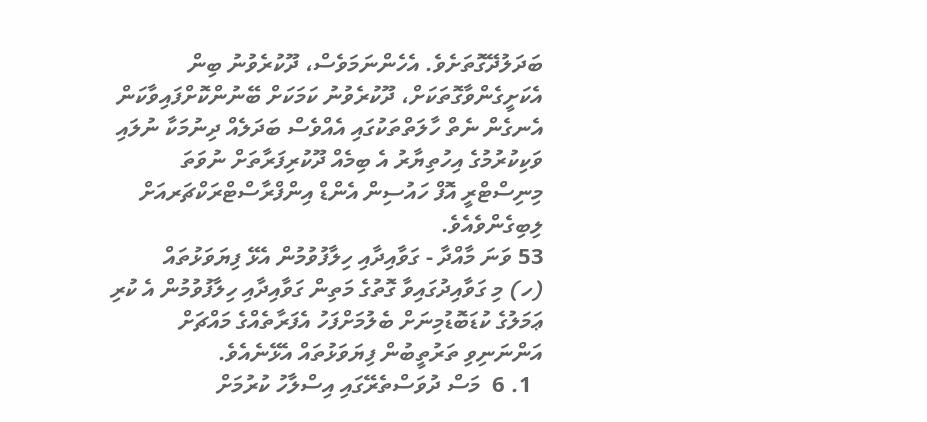ބަދަލުދޭގޮތަށެވެ. އެހެންނަމަވެސް، ދޫކުރެވުނު ބިން އެކަށީގެންވާގޮތަކަށް، ދޫކުރެވުނު ކަމަކަށް ބޭނުންކޮށްފައިވާކަން އެނގެން ނެތް ހާލަތްތަކުގައި އެއްވެސް ބަދަލެއް ދިނުމަކާ ނުލައި ވަކިކުރުމުގެ އިހުތިޔާރު އެ ބިމެއް ދޫކުރިފަރާތަށް ނުވަތަ މިނިސްޓްރީ އޮފް ހައުސިން އެންޑް އިންފްރާސްޓްރަކްޗަރއަށް ލިބިގެންވެއެވެ.
53 ވަނަ މާއްދާ - ގަވާއިދާއި ހިލާފުވުމުން އެޅޭ ފިޔަވަޅުތައް
(ހ) މި ގަވާއިދުގައިވާ ގޮތުގެ މަތިން ގަވާއިދާއި ހިލާފުވުމުން އެ ކުރި ޢަމަލުގެ ކުޑަބޮޑުމިނަށް ބެލުމަށްފަހު އެފަރާތެއްގެ މައްޗަށް އަންނަނިވި ތަރުތީބުން ފިޔަވަޅުތައް އެޅޭނެއެވެ.
  1. 6  މަސް ދުވަސްތެރޭގައި އިސްލާހު ކުރުމަށް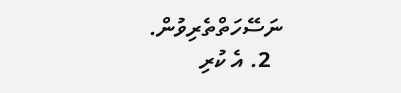ނަސޭހަތްތެރިވުން.
  2. އެ ކުރި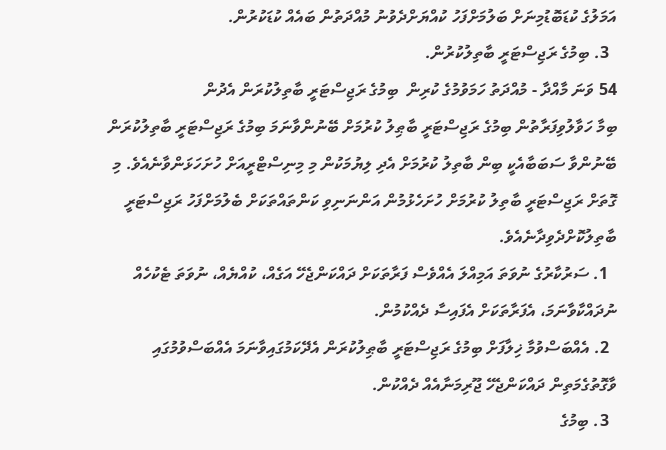އަމަލުގެ ކުޑަބޮޑުމިނަށް ބަލުމަށްފަހު ކުއްޔަށްދެވުނު މުއްދަތުން ބައެއް ކުޑަކުރުން.
  3. ބިމުގެ ރަޖިސްޓަރީ ބާތިލުކުރުން.
54 ވަނަ މާއްދާ - މުއްދަތު ހަމަވުމުގެ ކުރިން  ބިމުގެ ރަޖިސްޓަރީ ބާތިލުކުރަން އެދުން
ބިމާ ހަވާލުވިފަރާތުން ބިމުގެ ރަޖިސްޓަރީ ބާޠިލު ކުރުމަށް ބޭނުންވާނަމަ ބިމުގެ ރަޖިސްޓަރީ ބާތިލުކުރަން ބޭނުންވާ ސަބަބާއެކީ ބިން ބާތިލު ކުރުމަށް އެދި ލިޔުމަކުން މި މިނިސްޓްރީއަށް ހުށަހަޅަންވާނެއެވެ. މި ގޮތަށް ރަޖިސްޓަރީ ބާތިލު ކުރުމަށް ހުށަހެޅުމުން އަންނަނިވި ކަންތައްތަކަށް ބެލުމަށްފަހު ރަޖިސްޓަރީ ބާތިލުކޮށްދެވިދާނެއެވެ.
  1. ސަރުކާރުގެ ނުވަތަ އަމިއްލަ އެއްވެސް ފަރާތަކަށް ދައްކަންޖެހޭ އަގެއް، ކުއްޔެއް، ނުވަތަ ޓެކުހެއް ނުދައްކާވާނަމަ، އެފަރާތަކަށް އެފައިސާ ދެއްކުމުން.
  2. އެއްބަސްވުމާ ޚިލާފަށް ބިމުގެ ރަޖިސްޓަރީ ބާޠިލުކުރަން އެދޭކަމުގައިވާނަމަ އެއްބަސްވުމުގައި ވާގޮތުގެމަތިން ދައްކަންޖެހޭ ޖޫރިމަނާއެއް ދެއްކުން.
  3. ބިމުގެ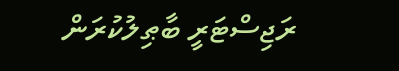ރަޖިސްޓަރީ ބާޠިލުކުރަން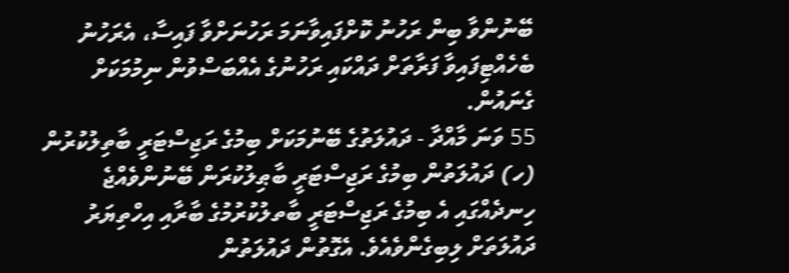ބޭނުންވާ ބިން ރަހުނު ކޮށްފައިވާނަމަ ރަހުނަށްވާ ފައިސާ، އެރަހުނު ބެހެއްޓިފައިވާ ފަރާތަށް ދައްކައި ރަހުނުގެ އެއްބަސްވުން ނިމުމަކަށް ގެނައުން.
55 ވަނަ މާއްދާ - ދައުލަތުގެ ބޭނުމަކަށް ބިމުގެ ރަޖިސްޓަރީ ބާތިލުކުރުން
(ހ) ދައުލަތުން ބިމުގެ ރަޖިސްޓަރީ ބާޠިލުކުރަން ބޭނުންވެއްޖެ ހިނދެއްގައި އެ ބިމުގެ ރަޖިސްޓަރީ ބާތލުކުރުމުގެ ބާރާއި އިހްތިޔަރު ދައުލަތަށް ލިބިގެންވެއެވެ. އެގޮތުން ދައުލަތުން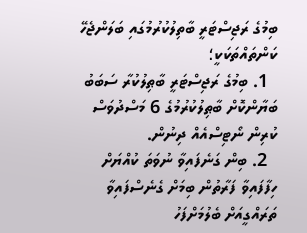ބިމުގެ ރަޖިސްޓަރީ ބާތިލުކުރުމުގައި ބަލަންޖެހޭ ކަންތައްތަކަކީ؛
  1. ބިމުގެ ރަޖިސްޓަރީ ބާޠިލުކުރާ ސަބަބު ބަޔާންކޮށް ބާޠިލުކުރުމުގެ 6 މަސްދުވަސް ކުރިން ނޯޓިސްއެއް ދިނުން.
  2. ބިން ގަނެފައިވާ ނުވަތަ ކުއްޔަށް ހިފާފައިވާ ފަރާތުން ބިމަށް ގެނެސްފައިވާ ތަރައްގީއަށް ބެލުމަށްފަހު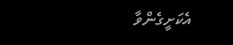އެކަށީގެންވާ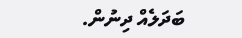ބަދަލެއް ދިނުން.